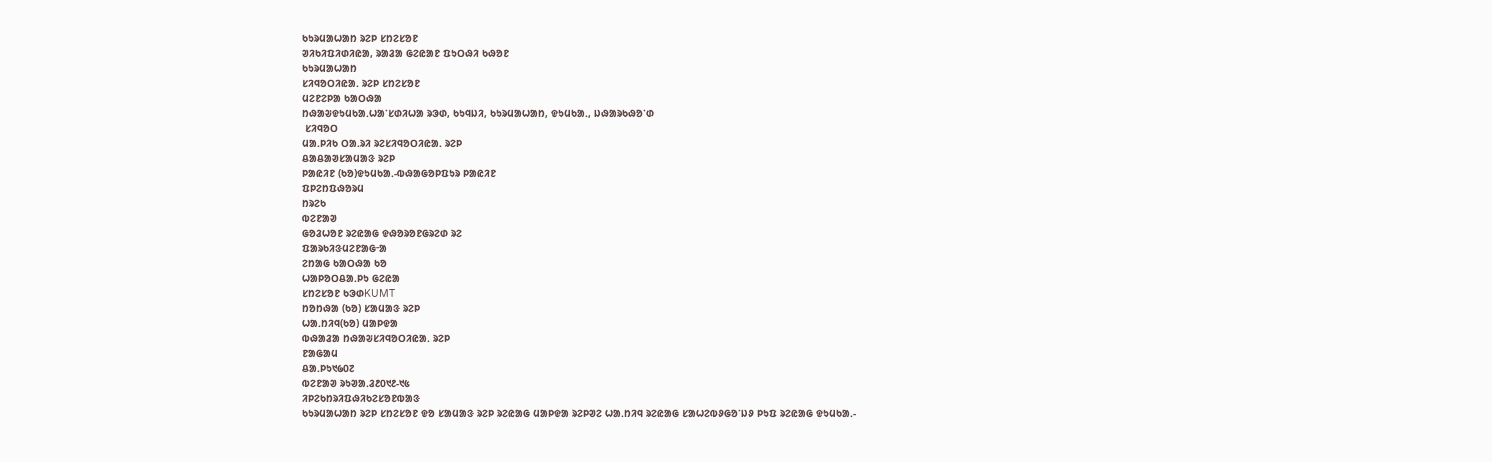ᱠᱩᱨᱢᱟᱦᱟᱴ ᱨᱮᱞ ᱥᱴᱮᱥᱚᱱ
ᱣᱤᱠᱤᱯᱤᱰᱤᱭᱟ, ᱨᱟᱲᱟ ᱜᱮᱭᱟᱱ ᱯᱩᱛᱷᱤ ᱠᱷᱚᱱ
ᱠᱩᱨᱢᱟᱦᱟᱴ
ᱥᱤᱧᱚᱛᱤᱭᱟᱹ ᱨᱮᱞ ᱥᱴᱮᱥᱚᱱ
ᱢᱮᱱᱮᱞᱟ ᱠᱟᱛᱷᱟ
ᱴᱷᱟᱶᱫᱩᱢᱠᱟᱹᱦᱟᱸᱥᱰᱤᱦᱟ ᱨᱳᱰ, ᱠᱩᱧᱡᱤ, ᱠᱩᱨᱢᱟᱦᱟᱴ, ᱫᱩᱢᱠᱟᱹ, ᱡᱷᱟᱨᱠᱷᱚᱸᱰ
 ᱥᱤᱧᱚᱛ
ᱢᱟᱹᱞᱤᱠ ᱛᱟᱹᱨᱤ ᱨᱮᱥᱤᱧᱚᱛᱤᱭᱟᱹ ᱨᱮᱞ
ᱪᱟᱪᱟᱣᱥᱟᱢᱟᱝ ᱨᱮᱞ
ᱞᱟᱭᱤᱱ (ᱠᱚ)ᱫᱩᱢᱠᱟᱹ-ᱵᱷᱟᱜᱚᱞᱯᱩᱨ ᱞᱟᱭᱤᱱ
ᱯᱞᱮᱴᱯᱷᱚᱨᱢ
ᱴᱨᱮᱠ
ᱵᱮᱱᱟᱣ
ᱜᱚᱲᱦᱚᱱ ᱨᱮᱭᱟᱜ ᱫᱷᱚᱨᱚᱱᱜᱨᱮᱰ ᱨᱮ
ᱯᱟᱨᱠᱤᱝᱢᱮᱱᱟᱜᱼᱟ
ᱮᱴᱟᱜ ᱠᱟᱛᱷᱟ ᱠᱚ
ᱦᱟᱞᱚᱛᱪᱟᱹᱞᱩ ᱜᱮᱭᱟ
ᱥᱴᱮᱥᱚᱱ ᱠᱳᱰKUMT
ᱴᱚᱴᱷᱟ (ᱠᱚ) ᱥᱟᱢᱟᱝ ᱨᱮᱞ
ᱦᱟᱹᱴᱤᱧ(ᱠᱚ) ᱢᱟᱞᱫᱟ
ᱵᱷᱟᱲᱟ ᱴᱷᱟᱶᱥᱤᱧᱚᱛᱤᱭᱟᱹ ᱨᱮᱞ
ᱱᱟᱜᱟᱢ
ᱪᱟᱹᱞᱩ᱑᱙᱐᱗
ᱵᱮᱱᱟᱣ ᱨᱩᱣᱟᱹᱲ᱒᱐᱑᱒-᱑᱕
ᱤᱞᱮᱠᱴᱨᱤᱯᱷᱤᱠᱮᱥᱚᱱᱵᱟᱝ
ᱠᱩᱨᱢᱟᱦᱟᱴ ᱨᱮᱞ ᱥᱴᱮᱥᱚᱱ ᱫᱚ ᱥᱟᱢᱟᱝ ᱨᱮᱞ ᱨᱮᱭᱟᱜ ᱢᱟᱞᱫᱟ ᱨᱮᱞᱣᱮ ᱦᱟᱹᱴᱤᱧ ᱨᱮᱭᱟᱜ ᱥᱟᱦᱮᱵᱽᱜᱚᱸᱡᱽ ᱞᱩᱯ ᱨᱮᱭᱟᱜ ᱫᱩᱢᱠᱟᱹ-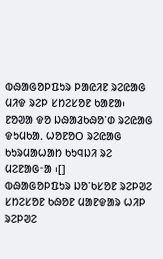ᱵᱷᱟᱜᱚᱞᱯᱩᱨ ᱞᱟᱭᱤᱱ ᱨᱮᱭᱟᱜ ᱢᱤᱫ ᱨᱮᱞ ᱥᱴᱮᱥᱚᱱ ᱠᱟᱱᱟ᱾ ᱱᱚᱣᱟ ᱫᱚ ᱡᱷᱟᱲᱠᱷᱚᱸᱰ ᱨᱮᱭᱟᱜ ᱫᱩᱢᱠᱟᱹ ᱦᱚᱱᱚᱛ ᱨᱮᱭᱟᱜ ᱠᱩᱨᱢᱟᱦᱟᱴ ᱠᱩᱧᱡᱤ ᱨᱮ ᱢᱮᱱᱟᱜᱼᱟ ᱾[]
ᱵᱷᱟᱜᱚᱞᱯᱩᱨ ᱡᱚᱸᱠᱥᱚᱱ ᱨᱮᱞᱣᱮ ᱥᱴᱮᱥᱚᱱ ᱠᱷᱚᱱ ᱢᱟᱱᱫᱟᱨ ᱦᱤᱞ ᱨᱮᱞᱣᱮ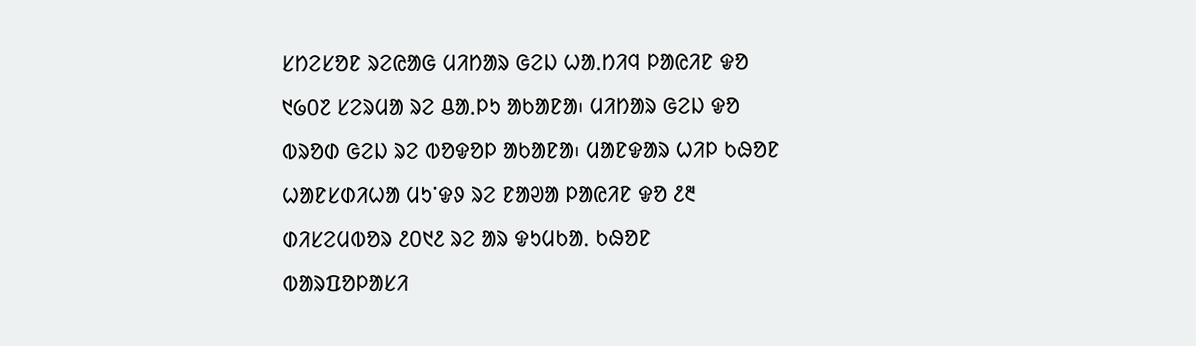ᱥᱴᱮᱥᱚᱱ ᱨᱮᱭᱟᱜ ᱢᱤᱴᱟᱨ ᱜᱮᱡ ᱦᱟᱹᱴᱤᱧ ᱞᱟᱭᱤᱱ ᱫᱚ ᱑᱙᱐᱗ ᱥᱮᱨᱢᱟ ᱨᱮ ᱪᱟᱹᱞᱩ ᱟᱠᱟᱱᱟ᱾ ᱢᱤᱴᱟᱨ ᱜᱮᱡ ᱫᱚ ᱵᱨᱚᱰ ᱜᱮᱡ ᱨᱮ ᱵᱚᱫᱚᱞ ᱟᱠᱟᱱᱟ᱾ ᱢᱟᱱᱫᱟᱨ ᱦᱤᱞ ᱠᱷᱚᱱ ᱦᱟᱱᱥᱰᱤᱦᱟ ᱢᱩᱸᱫᱽ ᱨᱮ ᱱᱟᱣᱟ ᱞᱟᱭᱤᱱ ᱫᱚ ᱒᱓ ᱰᱤᱥᱮᱢᱵᱚᱨ ᱒᱐᱑᱒ ᱨᱮ ᱟᱨ ᱫᱩᱢᱠᱟᱹ ᱠᱷᱚᱱ ᱵᱟᱨᱯᱚᱞᱟᱥᱤ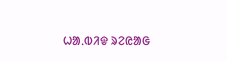ᱦᱟᱹᱵᱤᱫ ᱨᱮᱭᱟᱜ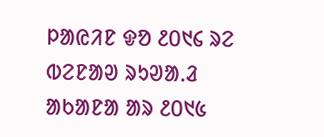ᱞᱟᱭᱤᱱ ᱫᱚ ᱒᱐᱑᱔ ᱨᱮ ᱵᱮᱱᱟᱣ ᱨᱩᱣᱟᱹᱲ ᱟᱠᱟᱱᱟ ᱟᱨ ᱒᱐᱑᱕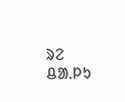ᱨᱮ ᱪᱟᱹᱞᱩ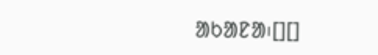ᱟᱠᱟᱱᱟ᱾[][]